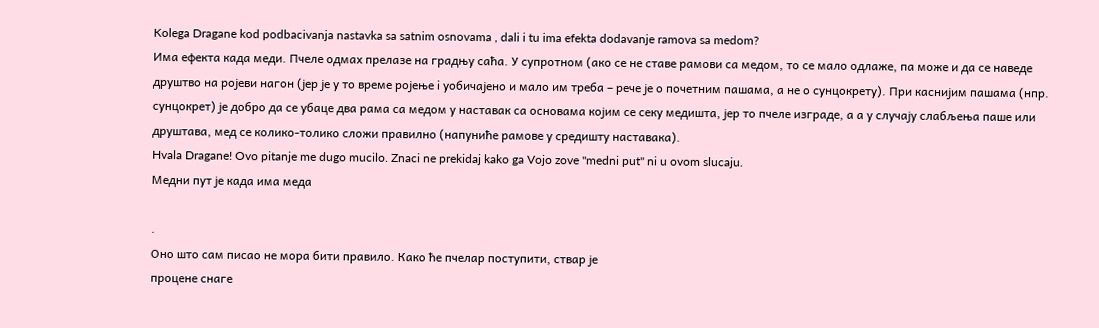Kolega Dragane kod podbacivanja nastavka sa satnim osnovama , dali i tu ima efekta dodavanje ramova sa medom?
Има ефекта када меди. Пчеле одмах прелазе на градњу саћа. У супротном (ако се не ставе рамови са медом, то се мало одлаже, па може и да се наведе друштво на ројеви нагон (јер је у то време ројење i уобичајено и мало им треба – рече је о почетним пашама, а не о сунцокрету). При каснијим пашама (нпр. сунцокрет) је добро да се убаце два рама са медом у наставак са основама којим се секу медишта, јер то пчеле изграде, а а у случају слабљења паше или друштава, мед се колико-толико сложи правилно (напуниће рамове у средишту наставака).
Hvala Dragane! Ovo pitanje me dugo mucilo. Znaci ne prekidaj kako ga Vojo zove "medni put" ni u ovom slucaju.
Медни пут је када има меда

.
Оно што сам писао не мора бити правило. Како ће пчелар поступити, ствар је
процене снаге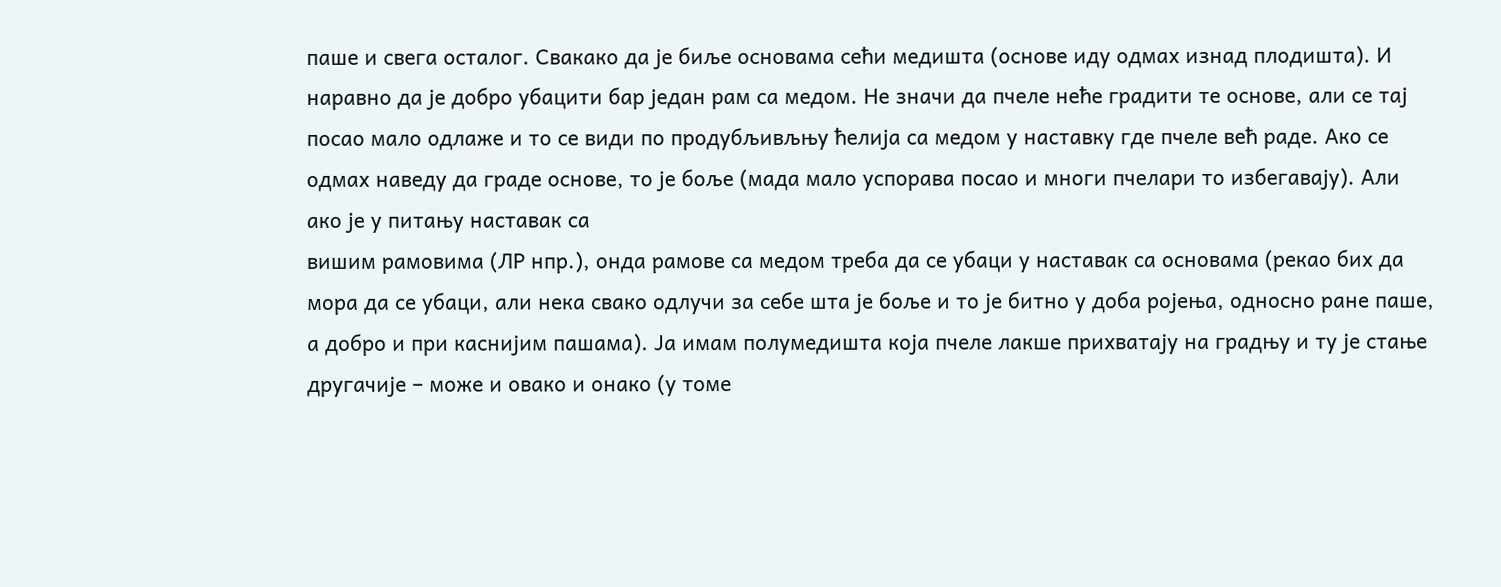паше и свега осталог. Свакако да је биље основама сећи медишта (основе иду одмах изнад плодишта). И наравно да је добро убацити бар један рам са медом. Не значи да пчеле неће градити те основе, али се тај посао мало одлаже и то се види по продубљивљњу ћелија са медом у наставку где пчеле већ раде. Ако се одмах наведу да граде основе, то је боље (мада мало успорава посао и многи пчелари то избегавају). Али ако је у питању наставак са
вишим рамовима (ЛР нпр.), онда рамове са медом треба да се убаци у наставак са основама (рекао бих да мора да се убаци, али нека свако одлучи за себе шта је боље и то је битно у доба ројења, односно ране паше, а добро и при каснијим пашама). Ја имам полумедишта која пчеле лакше прихватају на градњу и ту је стање другачије – може и овако и онако (у томе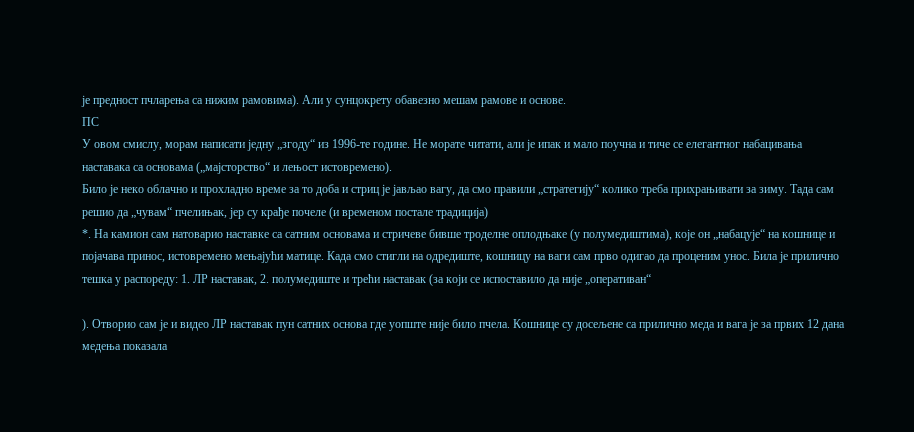је предност пчларења са нижим рамовима). Али у сунцокрету обавезно мешам рамове и основе.
ПС
У овом смислу, морам написати једну „згоду“ из 1996-те године. Не морате читати, али је ипак и мало поучна и тиче се елегантног набацивања наставака са основама („мајсторство“ и лењост истовремено).
Било је неко облачно и прохладно време за то доба и стриц је јављао вагу, да смо правили „стратегију“ колико треба прихрањивати за зиму. Тада сам решио да „чувам“ пчелињак, јер су крађе почеле (и временом постале традиција)
*. На камион сам натоварио наставке са сатним основама и стричеве бивше троделне оплодњаке (у полумедиштима), које он „набацује“ на кошнице и појачава принос, истовремено мењајући матице. Када смо стигли на одредиште, кошницу на ваги сам прво одигао да проценим унос. Била је прилично тешка у распореду: 1. ЛР наставак, 2. полумедиште и трећи наставак (за који се испоставило да није „оперативан“

). Отворио сам је и видео ЛР наставак пун сатних основа где уопште није било пчела. Кошнице су досељене са прилично меда и вага је за првих 12 дана медења показала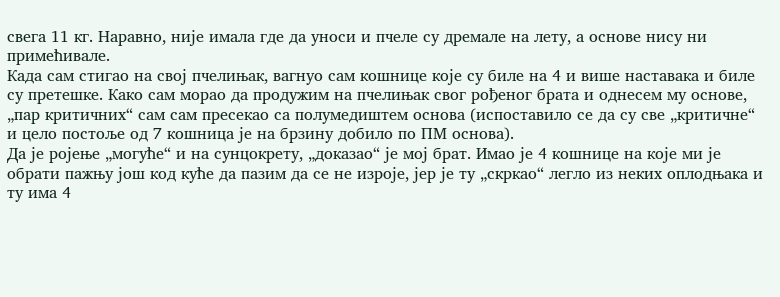свега 11 кг. Наравно, није имала где да уноси и пчеле су дремале на лету, а основе нису ни примећивале.
Када сам стигао на свој пчелињак, вагнуо сам кошнице које су биле на 4 и више наставака и биле су претешке. Како сам морао да продужим на пчелињак свог рођеног брата и однесем му основе, „пар критичних“ сам сам пресекао са полумедиштем основа (испоставило се да су све „критичне“ и цело постоље од 7 кошница је на брзину добило по ПМ основа).
Да је ројење „могуће“ и на сунцокрету, „доказао“ је мој брат. Имао је 4 кошнице на које ми је обрати пажњу још код куће да пазим да се не изроје, јер је ту „скркао“ легло из неких оплодњака и ту има 4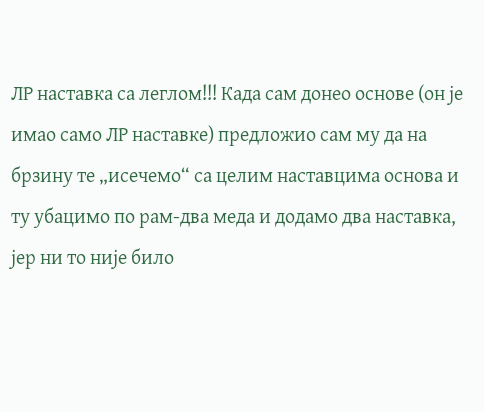ЛР наставка са леглом!!! Када сам донео основе (он је имао само ЛР наставке) предложио сам му да на брзину те „исечемо“ са целим наставцима основа и ту убацимо по рам-два меда и додамо два наставка, јер ни то није било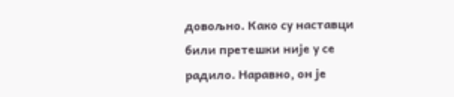довољно. Како су наставци били претешки није у се радило. Наравно, он је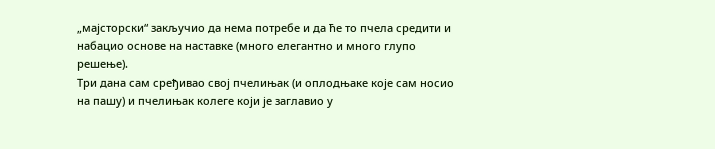„мајсторски“ закључио да нема потребе и да ће то пчела средити и набацио основе на наставке (много елегантно и много глупо решење).
Три дана сам сређивао свој пчелињак (и оплодњаке које сам носио на пашу) и пчелињак колеге који је заглавио у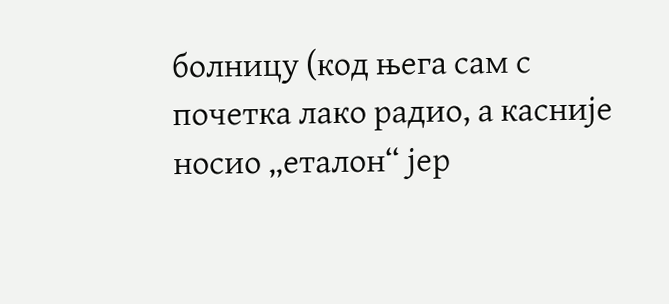болницу (код њега сам с почетка лако радио, а касније носио „еталон“ јер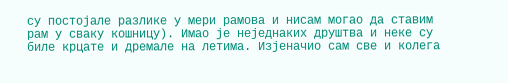су постојале разлике у мери рамова и нисам могао да ставим рам у сваку кошницу). Имао је неједнаких друштва и неке су биле крцате и дремале на летима. Изјеначио сам све и колега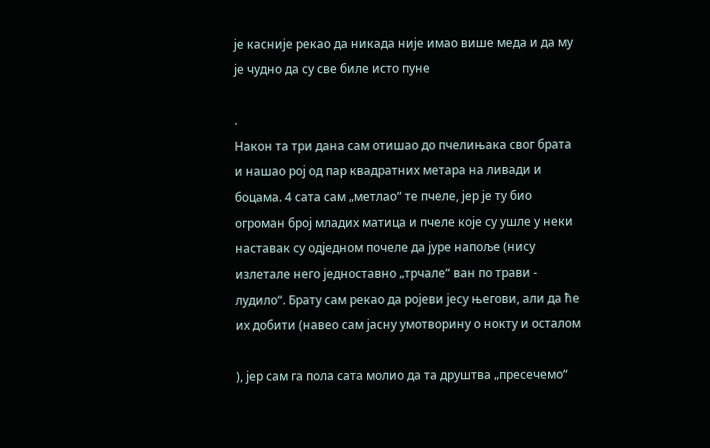је касније рекао да никада није имао више меда и да му је чудно да су све биле исто пуне

.
Након та три дана сам отишао до пчелињака свог брата и нашао рој од пар квадратних метара на ливади и боцама. 4 сата сам „метлао“ те пчеле, јер је ту био огроман број младих матица и пчеле које су ушле у неки наставак су одједном почеле да јуре напоље (нису излетале него једноставно „трчале“ ван по трави - лудило“. Брату сам рекао да ројеви јесу његови, али да ће их добити (навео сам јасну умотворину о нокту и осталом

), јер сам га пола сата молио да та друштва „пресечемо“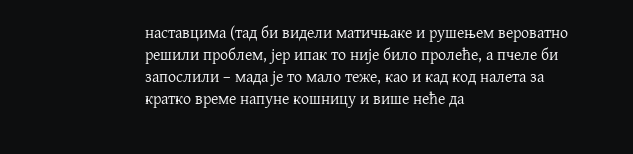наставцима (тад би видели матичњаке и рушењем вероватно решили проблем, јер ипак то није било пролеће, а пчеле би запослили – мада је то мало теже, као и кад код налета за кратко време напуне кошницу и више неће да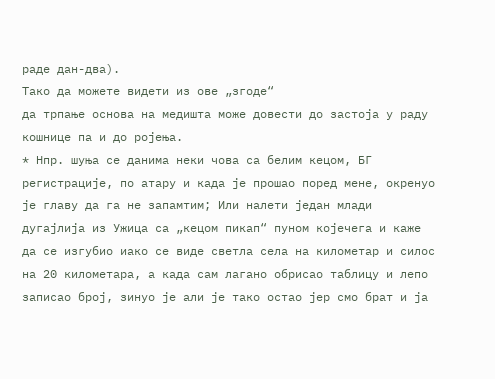раде дан-два).
Тако да можете видети из ове „згоде“
да трпање основа на медишта може довести до застоја у раду кошнице па и до ројења.
* Нпр. шуња се данима неки чова са белим кецом, БГ регистрације, по атару и када је прошао поред мене, окренуо је главу да га не запамтим; Или налети један млади дугајлија из Ужица са „кецом пикап“ пуном којечега и каже да се изгубио иако се виде светла села на километар и силос на 20 километара, а када сам лагано обрисао таблицу и лепо записао број, зинуо је али је тако остао јер смо брат и ја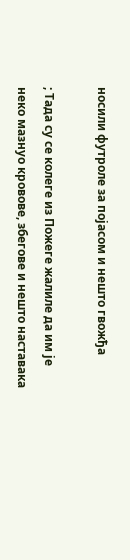носили футроле за појасом и нешто гвожђа

; Тада су се колеге из Пожеге жалиле да им је неко мазнуо кровове, збегове и нешто наставака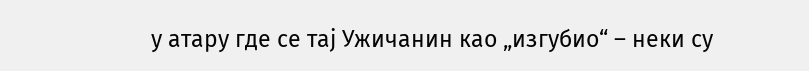у атару где се тај Ужичанин као „изгубио“ – неки су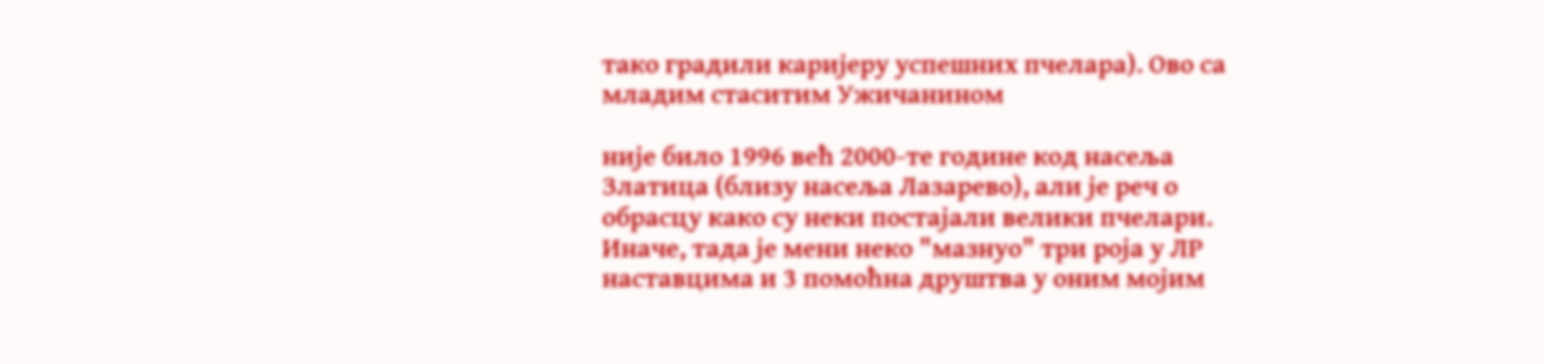тако градили каријеру успешних пчелара). Ово са младим стаситим Ужичанином

није било 1996 већ 2000-те године код насеља Златица (близу насеља Лазарево), али је реч о обрасцу како су неки постајали велики пчелари. Иначе, тада је мени неко "мазнуо" три роја у ЛР наставцима и 3 помоћна друштва у оним мојим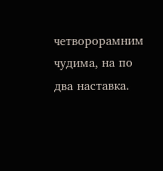четворорамним чудима, на по два наставка.